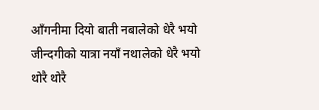आँगनीमा दियो बाती नबालेको धेरै भयो
जीन्दगीको यात्रा नयाँ नथालेको धेरै भयो
थोरै थोरै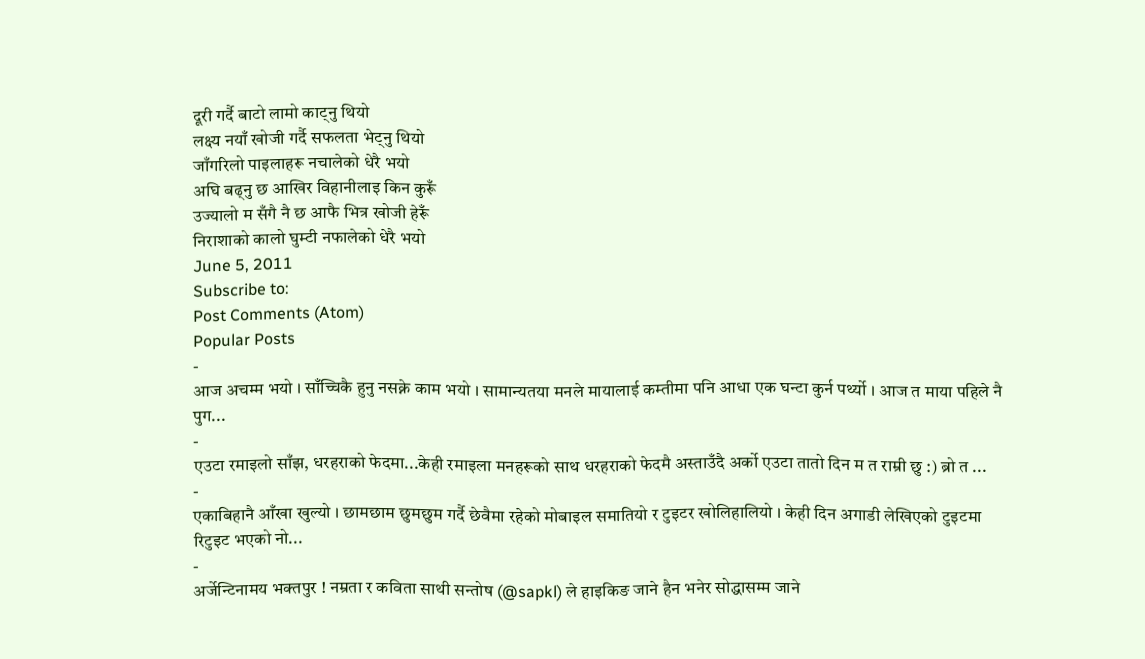दूरी गर्दै बाटो लामो काट्नु थियो
लक्ष्य नयाँ खोजी गर्दै सफलता भेट्नु थियो
जाँगरिलो पाइलाहरू नचालेको धेरै भयो
अघि बढ्नु छ आखिर विहानीलाइ किन कुरूँ
उज्यालो म सँगै नै छ आफै भित्र खोजी हेरूँ
निराशाको कालो घुम्टी नफालेको धेरै भयो
June 5, 2011
Subscribe to:
Post Comments (Atom)
Popular Posts
-
आज अचम्म भयो । साँच्चिकै हुनु नसक्ने काम भयो । सामान्यतया मनले मायालाई कम्तीमा पनि आधा एक घन्टा कुर्न पर्थ्यो । आज त माया पहिले नै पुग...
-
एउटा रमाइलो साँझ, धरहराको फेदमा...केही रमाइला मनहरूको साथ धरहराको फेदमै अस्ताउँदै अर्को एउटा तातो दिन म त राम्री छु :) ब्रो त ...
-
एकाबिहानै आँखा खुल्यो । छामछाम छुमछुम गर्दै छेवैमा रहेको मोबाइल समातियो र टुइटर खोलिहालियो । केही दिन अगाडी लेखिएको टुइटमा रिटुइट भएको नो...
-
अर्जेन्टिनामय भक्तपुर ! नम्रता र कविता साथी सन्तोष (@sapkl) ले हाइकिङ जाने हैन भनेर सोद्धासम्म जाने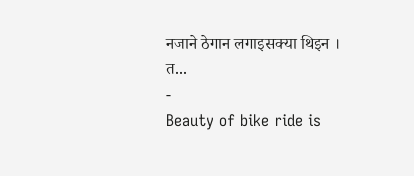नजाने ठेगान लगाइसक्या थिइन । त...
-
Beauty of bike ride is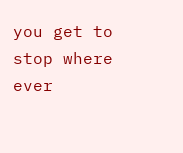you get to stop where ever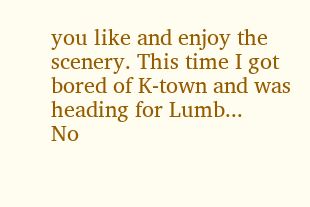you like and enjoy the scenery. This time I got bored of K-town and was heading for Lumb...
No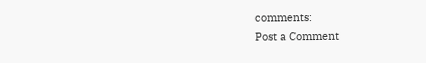comments:
Post a Comment